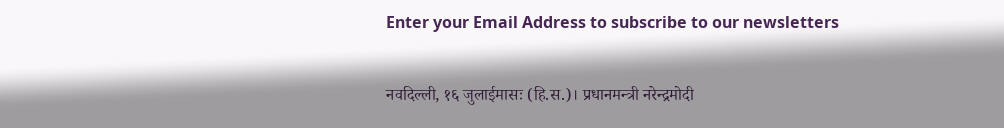Enter your Email Address to subscribe to our newsletters

नवदिल्ली, १६ जुलाईमासः (हि.स.)। प्रधानमन्त्री नरेन्द्रमोदी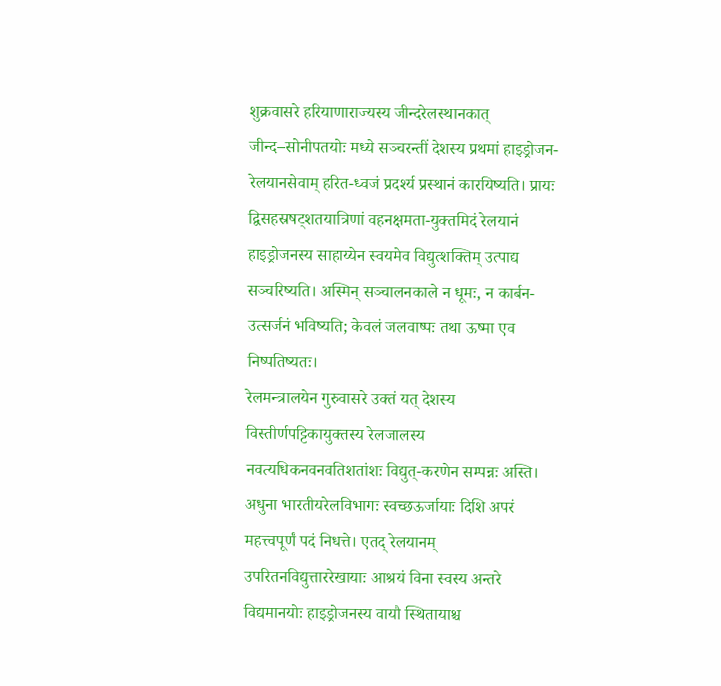शुक्रवासरे हरियाणाराज्यस्य जीन्दरेलस्थानकात् जीन्द–सोनीपतयोः मध्ये सञ्चरन्तीं देशस्य प्रथमां हाइड्रोजन-रेलयानसेवाम् हरित-ध्वजं प्रदर्श्य प्रस्थानं कारयिष्यति। प्रायः द्विसहस्रषट्शतयात्रिणां वहनक्षमता-युक्तमिदं रेलयानं हाइड्रोजनस्य साहाय्येन स्वयमेव विद्युत्शक्तिम् उत्पाद्य सञ्चरिष्यति। अस्मिन् सञ्चालनकाले न धूमः, न कार्बन-उत्सर्जनं भविष्यति; केवलं जलवाष्पः तथा ऊष्मा एव निष्पतिष्यतः।
रेलमन्त्रालयेन गुरुवासरे उक्तं यत् देशस्य विस्तीर्णपट्टिकायुक्तस्य रेलजालस्य नवत्यधिकनवनवतिशतांशः विद्युत्-करणेन सम्पन्नः अस्ति। अधुना भारतीयरेलविभागः स्वच्छऊर्जायाः दिशि अपरं महत्त्वपूर्णं पदं निधत्ते। एतद् रेलयानम् उपरितनविद्युत्ताररेखायाः आश्रयं विना स्वस्य अन्तरे विद्यमानयोः हाइड्रोजनस्य वायौ स्थितायाश्च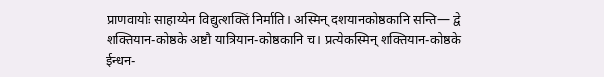प्राणवायोः साहाय्येन विद्युत्शक्तिं निर्माति। अस्मिन् दशयानकोष्ठकानि सन्ति— द्वे शक्तियान-कोष्ठके अष्टौ यात्रियान-कोष्ठकानि च। प्रत्येकस्मिन् शक्तियान-कोष्ठके ईन्धन-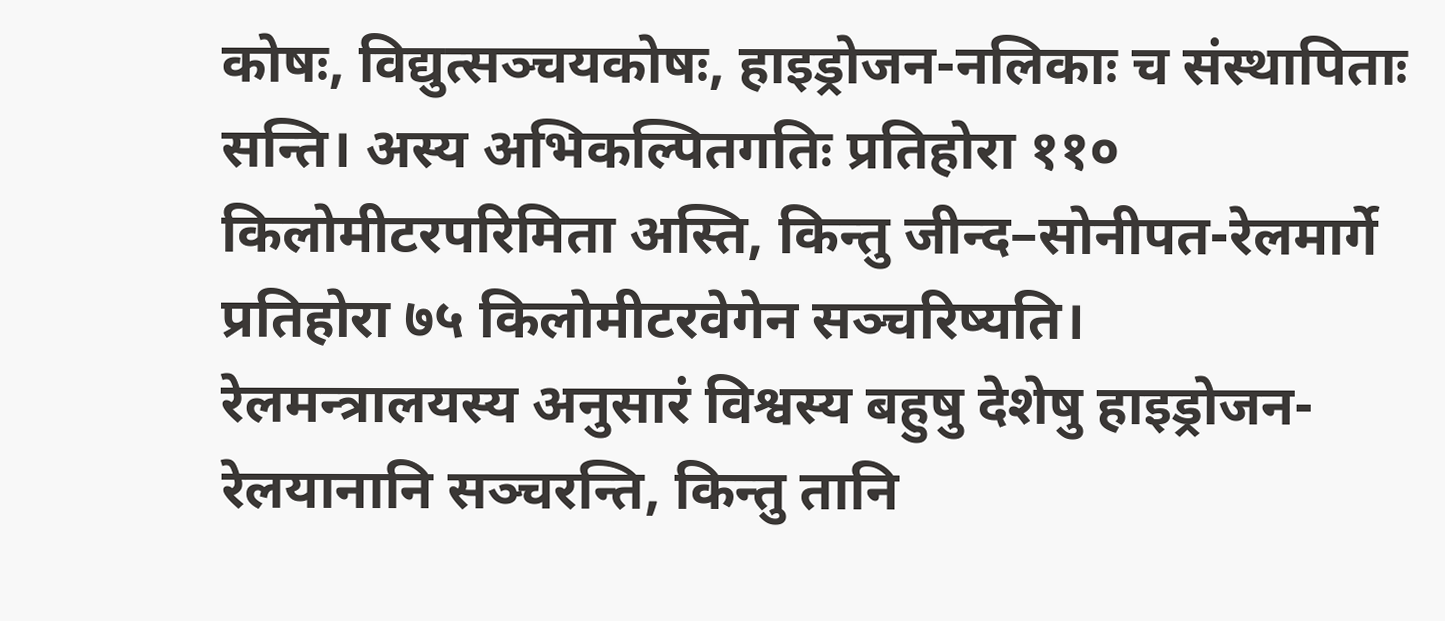कोषः, विद्युत्सञ्चयकोषः, हाइड्रोजन-नलिकाः च संस्थापिताः सन्ति। अस्य अभिकल्पितगतिः प्रतिहोरा ११० किलोमीटरपरिमिता अस्ति, किन्तु जीन्द–सोनीपत-रेलमार्गे प्रतिहोरा ७५ किलोमीटरवेगेन सञ्चरिष्यति।
रेलमन्त्रालयस्य अनुसारं विश्वस्य बहुषु देशेषु हाइड्रोजन-रेलयानानि सञ्चरन्ति, किन्तु तानि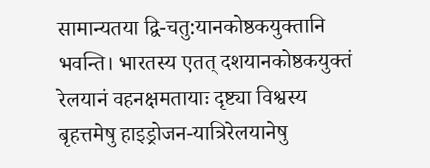सामान्यतया द्वि-चतु:यानकोष्ठकयुक्तानि भवन्ति। भारतस्य एतत् दशयानकोष्ठकयुक्तं रेलयानं वहनक्षमतायाः दृष्ट्या विश्वस्य बृहत्तमेषु हाइड्रोजन-यात्रिरेलयानेषु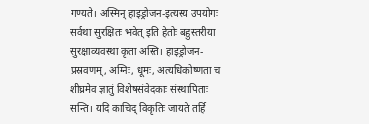गण्यते। अस्मिन् हाइड्रोजन-इत्यस्य उपयोगः सर्वथा सुरक्षितः भवेत् इति हेतोः बहुस्तरीया सुरक्षाव्यवस्था कृता अस्ति। हाइड्रोजन-प्रस्रवणम्, अग्निः, धूमः, अत्यधिकोष्णता च शीघ्रमेव ज्ञातुं विशेषसंवेदकाः संस्थापिताः सन्ति। यदि काचिद् विकृतिः जायते तर्हि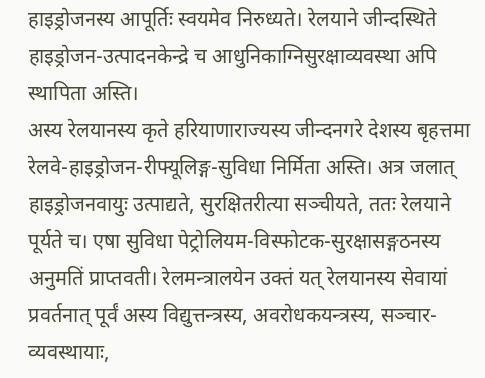हाइड्रोजनस्य आपूर्तिः स्वयमेव निरुध्यते। रेलयाने जीन्दस्थिते हाइड्रोजन-उत्पादनकेन्द्रे च आधुनिकाग्निसुरक्षाव्यवस्था अपि स्थापिता अस्ति।
अस्य रेलयानस्य कृते हरियाणाराज्यस्य जीन्दनगरे देशस्य बृहत्तमा रेलवे-हाइड्रोजन-रीफ्यूलिङ्ग-सुविधा निर्मिता अस्ति। अत्र जलात् हाइड्रोजनवायुः उत्पाद्यते, सुरक्षितरीत्या सञ्चीयते, ततः रेलयाने पूर्यते च। एषा सुविधा पेट्रोलियम-विस्फोटक-सुरक्षासङ्गठनस्य अनुमतिं प्राप्तवती। रेलमन्त्रालयेन उक्तं यत् रेलयानस्य सेवायां प्रवर्तनात् पूर्वं अस्य विद्युत्तन्त्रस्य, अवरोधकयन्त्रस्य, सञ्चार-व्यवस्थायाः,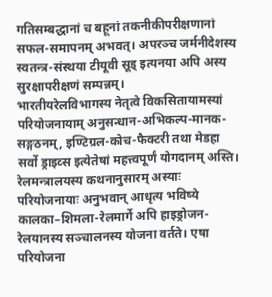गतिसम्बद्धानां च बहूनां तकनीकीपरीक्षणानां सफल-समापनम् अभवत्। अपरञ्च जर्मनीदेशस्य स्वतन्त्र-संस्थया टीयूवी सूड् इत्यनया अपि अस्य सुरक्षापरीक्षणं सम्पन्नम्।
भारतीयरेलविभागस्य नेतृत्वे विकसितायामस्यां परियोजनायाम् अनुसन्धान-अभिकल्प-मानक-सङ्गठनम्, इण्टिग्रल-कोच-फैक्टरी तथा मेडहा सर्वो ड्राइव्स इत्येतेषां महत्त्वपूर्णं योगदानम् अस्ति। रेलमन्त्रालयस्य कथनानुसारम् अस्याः परियोजनायाः अनुभवान् आधृत्य भविष्ये कालका–शिमला-रेलमार्गे अपि हाइड्रोजन-रेलयानस्य सञ्चालनस्य योजना वर्तते। एषा परियोजना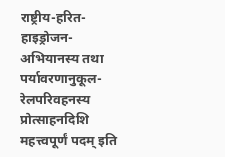राष्ट्रीय-हरित-हाइड्रोजन-अभियानस्य तथा पर्यावरणानुकूल-रेलपरिवहनस्य प्रोत्साहनदिशि महत्त्वपूर्णं पदम् इति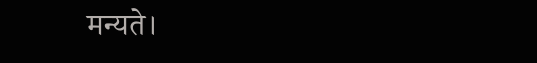मन्यते।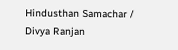Hindusthan Samachar / Divya Ranjan